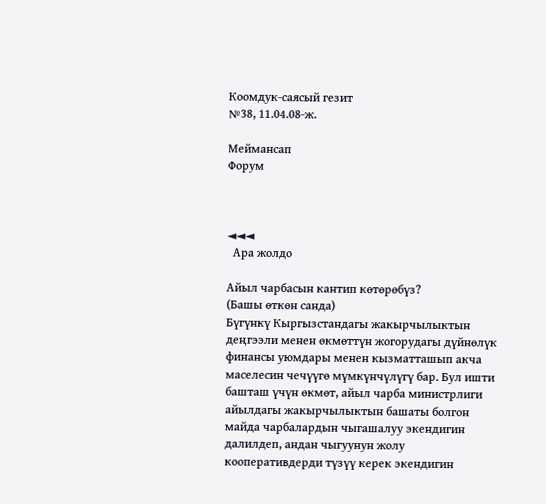Коомдук-саясый гезит
№38, 11.04.08-ж.

Меймансап
Форум



◄◄◄
  Ара жолдо

Айыл чарбасын кантип көтөрөбүз?
(Башы өткөн санда)
Бүгүнкү Кыргызстандагы жакырчылыктын деңгээли менен өкмөттүн жогорудагы дүйнөлүк финансы уюмдары менен кызматташып акча маселесин чечүүгө мүмкүнчүлүгү бар. Бул ишти башташ үчүн өкмөт, айыл чарба министрлиги айылдагы жакырчылыктын башаты болгон майда чарбалардын чыгашалуу экендигин далилдеп, андан чыгуунун жолу кооперативдерди түзүү керек экендигин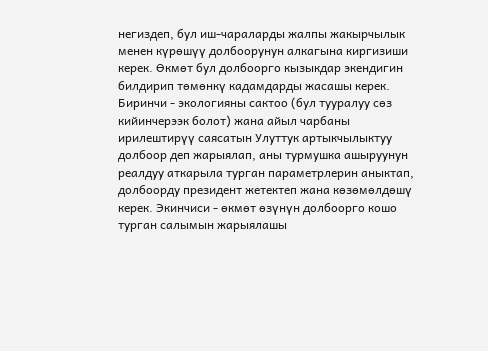негиздеп, бул иш-чараларды жалпы жакырчылык менен күрөшүү долбоорунун алкагына киргизиши керек. Өкмөт бул долбоорго кызыкдар экендигин билдирип төмөнкү кадамдарды жасашы керек. Биринчи - экологияны сактоо (бул тууралуу сөз кийинчерээк болот) жана айыл чарбаны ирилештирүү саясатын Улуттук артыкчылыктуу долбоор деп жарыялап, аны турмушка ашыруунун реалдуу аткарыла турган параметрлерин аныктап, долбоорду президент жетектеп жана көзөмөлдөшү керек. Экинчиси - өкмөт өзүнүн долбоорго кошо турган салымын жарыялашы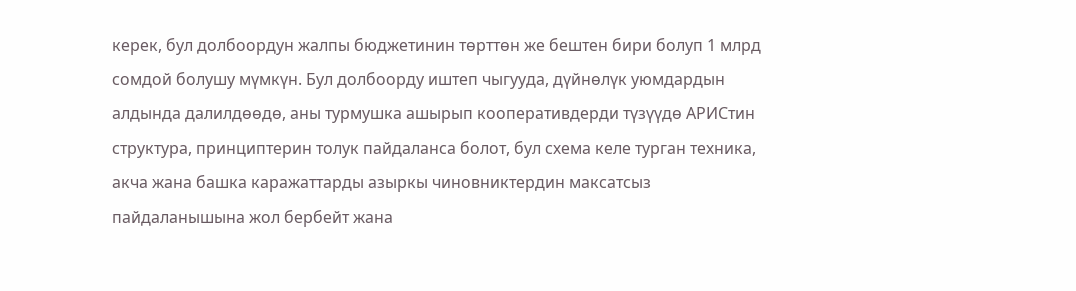керек, бул долбоордун жалпы бюджетинин төрттөн же бештен бири болуп 1 млрд сомдой болушу мүмкүн. Бул долбоорду иштеп чыгууда, дүйнөлүк уюмдардын алдында далилдөөдө, аны турмушка ашырып кооперативдерди түзүүдө АРИСтин структура, принциптерин толук пайдаланса болот, бул схема келе турган техника, акча жана башка каражаттарды азыркы чиновниктердин максатсыз пайдаланышына жол бербейт жана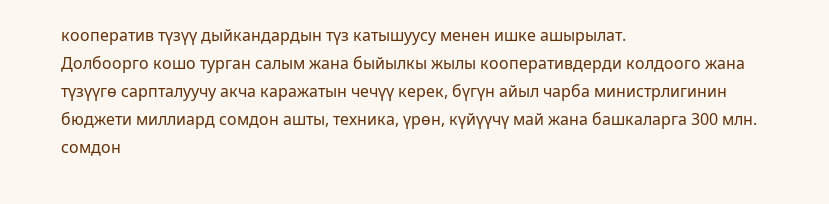кооператив түзүү дыйкандардын түз катышуусу менен ишке ашырылат.
Долбоорго кошо турган салым жана быйылкы жылы кооперативдерди колдоого жана түзүүгө сарпталуучу акча каражатын чечүү керек, бүгүн айыл чарба министрлигинин бюджети миллиард сомдон ашты, техника, үрөн, күйүүчү май жана башкаларга 300 млн. сомдон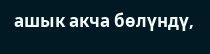ашык акча бөлүндү,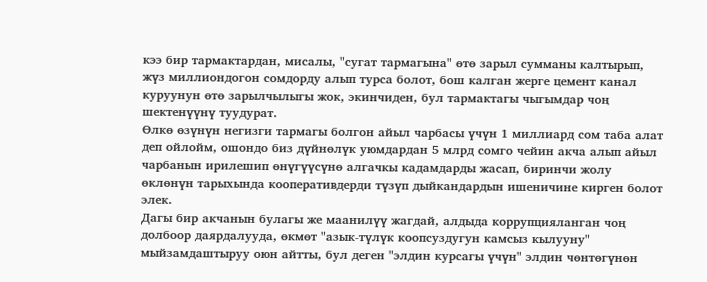кээ бир тармактардан, мисалы, "сугат тармагына" өтө зарыл сумманы калтырып, жүз миллиондогон сомдорду алып турса болот, бош калган жерге цемент канал куруунун өтө зарылчылыгы жок, экинчиден, бул тармактагы чыгымдар чоң шектенүүнү туудурат.
Өлкө өзүнүн негизги тармагы болгон айыл чарбасы үчүн 1 миллиард сом таба алат деп ойлойм, ошондо биз дүйнөлүк уюмдардан 5 млрд сомго чейин акча алып айыл чарбанын ирилешип өнүгүүсүнө алгачкы кадамдарды жасап, биринчи жолу өклөнүн тарыхында кооперативдерди түзүп дыйкандардын ишеничине кирген болот элек.
Дагы бир акчанын булагы же маанилүү жагдай, алдыда коррупцияланган чоң долбоор даярдалууда, өкмөт "азык-түлүк коопсуздугун камсыз кылууну" мыйзамдаштыруу оюн айтты, бул деген "элдин курсагы үчүн" элдин чөнтөгүнөн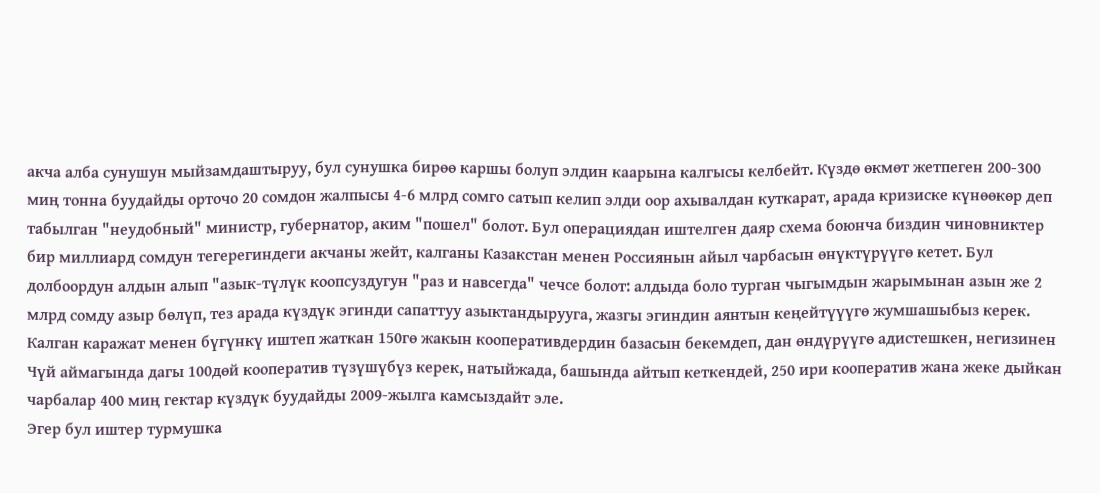акча алба сунушун мыйзамдаштыруу, бул сунушка бирөө каршы болуп элдин каарына калгысы келбейт. Күздө өкмөт жетпеген 200-300 миң тонна буудайды орточо 20 сомдон жалпысы 4-6 млрд сомго сатып келип элди оор ахывалдан куткарат, арада кризиске күнөөкөр деп табылган "неудобный" министр, губернатор, аким "пошел" болот. Бул операциядан иштелген даяр схема боюнча биздин чиновниктер бир миллиард сомдун тегерегиндеги акчаны жейт, калганы Казакстан менен Россиянын айыл чарбасын өнүктүрүүгө кетет. Бул долбоордун алдын алып "азык-түлүк коопсуздугун "раз и навсегда" чечсе болот: алдыда боло турган чыгымдын жарымынан азын же 2 млрд сомду азыр бөлүп, тез арада күздүк эгинди сапаттуу азыктандырууга, жазгы эгиндин аянтын кеңейтүүүгө жумшашыбыз керек. Калган каражат менен бүгүнкү иштеп жаткан 150гө жакын кооперативдердин базасын бекемдеп, дан өндүрүүгө адистешкен, негизинен Чүй аймагында дагы 100дөй кооператив түзүшүбүз керек, натыйжада, башында айтып кеткендей, 250 ири кооператив жана жеке дыйкан чарбалар 400 миң гектар күздүк буудайды 2009-жылга камсыздайт эле.
Эгер бул иштер турмушка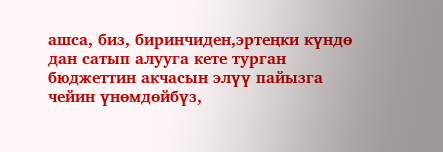ашса, биз, биринчиден,эртеңки күндө дан сатып алууга кете турган бюджеттин акчасын элүү пайызга чейин үнөмдөйбүз,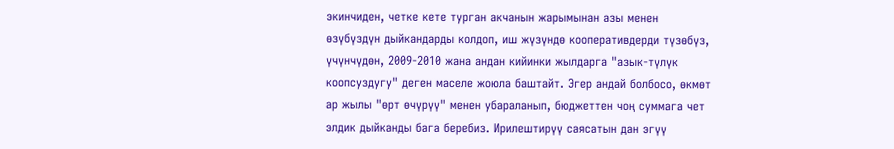экинчиден, четке кете турган акчанын жарымынан азы менен өзүбүздүн дыйкандарды колдоп, иш жүзүндө кооперативдерди түзөбүз, үчүнчүдөн, 2009-2010 жана андан кийинки жылдарга "азык-түлүк коопсуздугу" деген маселе жоюла баштайт. Эгер андай болбосо, өкмөт ар жылы "өрт өчүрүү" менен убараланып, бюджеттен чоң суммага чет элдик дыйканды бага беребиз. Ирилештирүү саясатын дан эгүү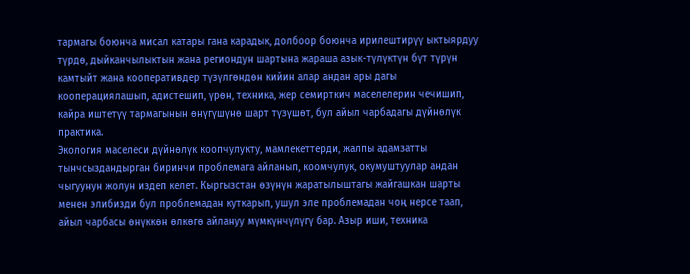тармагы боюнча мисал катары гана карадык, долбоор боюнча ирилештирүү ыктыярдуу түрдө, дыйканчылыктын жана региондун шартына жараша азык-түлүктүн бүт түрүн камтыйт жана кооперативдер түзүлгөндөн кийин алар андан ары дагы кооперациялашып, адистешип, үрөн, техника, жер семирткич маселелерин чечишип, кайра иштетүү тармагынын өнүгүшүнө шарт түзүшөт, бул айыл чарбадагы дүйнөлүк практика.
Экология маселеси дүйнөлүк коопчулукту, мамлекеттерди, жалпы адамзатты тынчсыздандырган биринчи проблемага айланып, коомчулук, окумуштуулар андан чыгуунун жолун издеп келет. Кыргызстан өзүнүн жаратылыштагы жайгашкан шарты менен элибизди бул проблемадан куткарып, ушул эле проблемадан чоң нерсе таап, айыл чарбасы өнүккөн өлкөгө айлануу мүмкүнчүлүгү бар. Азыр иши, техника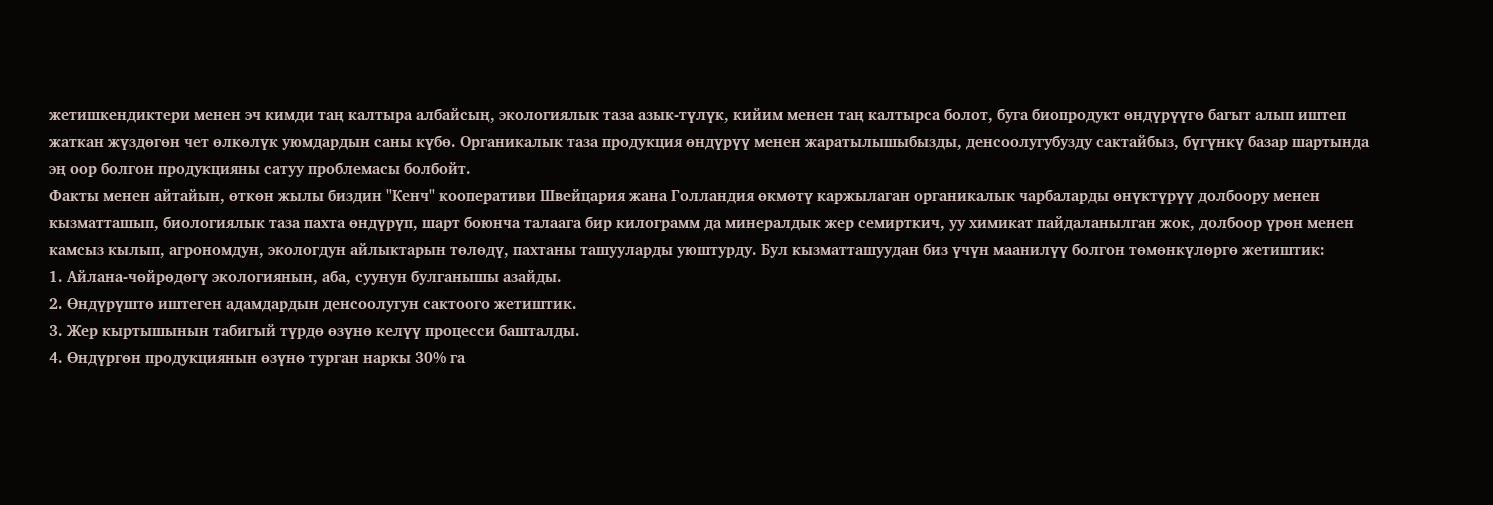жетишкендиктери менен эч кимди таң калтыра албайсың, экологиялык таза азык-түлүк, кийим менен таң калтырса болот, буга биопродукт өндүрүүгө багыт алып иштеп жаткан жүздөгөн чет өлкөлүк уюмдардын саны күбө. Органикалык таза продукция өндүрүү менен жаратылышыбызды, денсоолугубузду сактайбыз, бүгүнкү базар шартында эң оор болгон продукцияны сатуу проблемасы болбойт.
Факты менен айтайын, өткөн жылы биздин "Кенч" кооперативи Швейцария жана Голландия өкмөтү каржылаган органикалык чарбаларды өнүктүрүү долбоору менен кызматташып, биологиялык таза пахта өндүрүп, шарт боюнча талаага бир килограмм да минералдык жер семирткич, уу химикат пайдаланылган жок, долбоор үрөн менен камсыз кылып, агрономдун, экологдун айлыктарын төлөдү, пахтаны ташууларды уюштурду. Бул кызматташуудан биз үчүн маанилүү болгон төмөнкүлөргө жетиштик:
1. Айлана-чөйрөдөгү экологиянын, аба, суунун булганышы азайды.
2. Өндүрүштө иштеген адамдардын денсоолугун сактоого жетиштик.
3. Жер кыртышынын табигый түрдө өзүнө келүү процесси башталды.
4. Өндүргөн продукциянын өзүнө турган наркы 30% га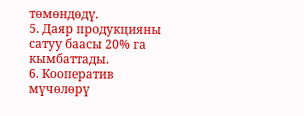төмөндөдү.
5. Даяр продукцияны сатуу баасы 20% га кымбаттады.
6. Кооператив мүчөлөрү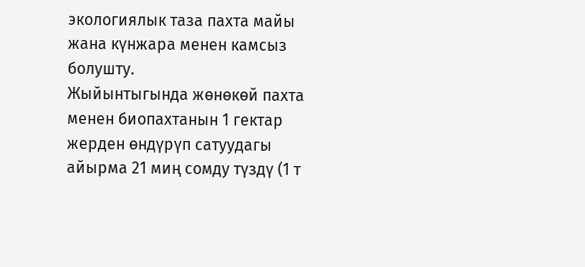экологиялык таза пахта майы жана күнжара менен камсыз болушту.
Жыйынтыгында жөнөкөй пахта менен биопахтанын 1 гектар жерден өндүрүп сатуудагы айырма 21 миң сомду түздү (1 т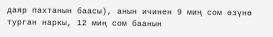даяр пахтанын баасы), анын ичинен 9 миң сом өзүнө турган наркы, 12 миң сом баанын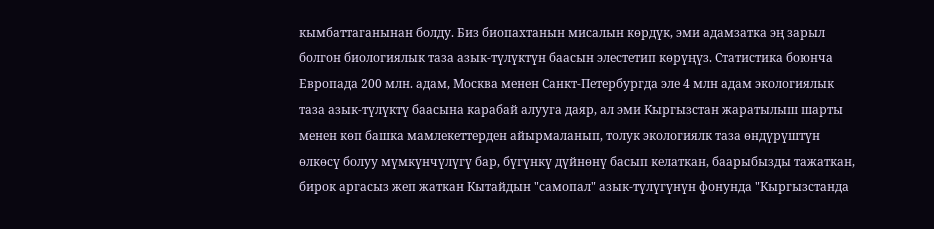кымбаттаганынан болду. Биз биопахтанын мисалын көрдүк, эми адамзатка эң зарыл болгон биологиялык таза азык-түлүктүн баасын элестетип көрүңүз. Статистика боюнча Европада 200 млн. адам, Москва менен Санкт-Петербургда эле 4 млн адам экологиялык таза азык-түлүктү баасына карабай алууга даяр, ал эми Кыргызстан жаратылыш шарты менен көп башка мамлекеттерден айырмаланып, толук экологиялк таза өндүрүштүн өлкөсү болуу мүмкүнчүлүгү бар, бүгүнкү дүйнөнү басып келаткан, баарыбызды тажаткан, бирок аргасыз жеп жаткан Кытайдын "самопал" азык-түлүгүнүн фонунда "Кыргызстанда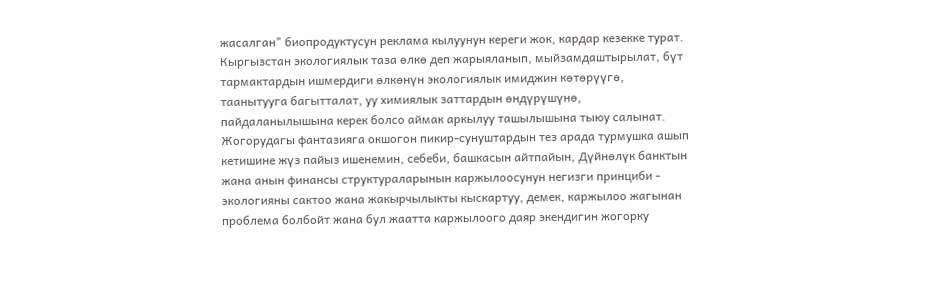жасалган" биопродуктусун реклама кылуунун кереги жок, кардар кезекке турат.
Кыргызстан экологиялык таза өлкө деп жарыяланып, мыйзамдаштырылат, бүт тармактардын ишмердиги өлкөнүн экологиялык имиджин көтөрүүгө, таанытууга багытталат, уу химиялык заттардын өндүрүшүнө, пайдаланылышына керек болсо аймак аркылуу ташылышына тыюу салынат.
Жогорудагы фантазияга окшогон пикир-сунуштардын тез арада турмушка ашып кетишине жүз пайыз ишенемин, себеби, башкасын айтпайын, Дүйнөлүк банктын жана анын финансы структураларынын каржылоосунун негизги принциби - экологияны сактоо жана жакырчылыкты кыскартуу, демек, каржылоо жагынан проблема болбойт жана бул жаатта каржылоого даяр экендигин жогорку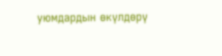уюмдардын өкүлдөрү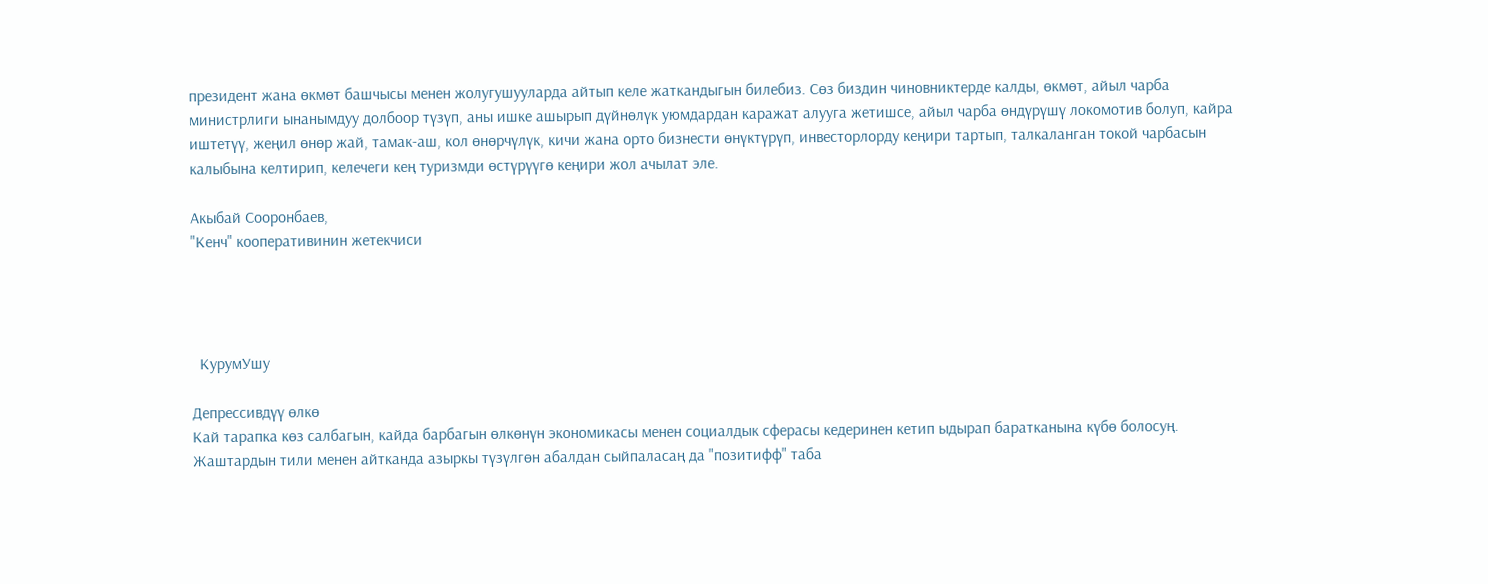президент жана өкмөт башчысы менен жолугушууларда айтып келе жаткандыгын билебиз. Сөз биздин чиновниктерде калды, өкмөт, айыл чарба министрлиги ынанымдуу долбоор түзүп, аны ишке ашырып дүйнөлүк уюмдардан каражат алууга жетишсе, айыл чарба өндүрүшү локомотив болуп, кайра иштетүү, жеңил өнөр жай, тамак-аш, кол өнөрчүлүк, кичи жана орто бизнести өнүктүрүп, инвесторлорду кеңири тартып, талкаланган токой чарбасын калыбына келтирип, келечеги кең туризмди өстүрүүгө кеңири жол ачылат эле.

Акыбай Сооронбаев,
"Кенч" кооперативинин жетекчиси




  КурумУшу

Депрессивдүү өлкө
Кай тарапка көз салбагын, кайда барбагын өлкөнүн экономикасы менен социалдык сферасы кедеринен кетип ыдырап баратканына күбө болосуң. Жаштардын тили менен айтканда азыркы түзүлгөн абалдан сыйпаласаң да "позитифф" таба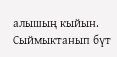алышың кыйын. Сыймыктанып бүт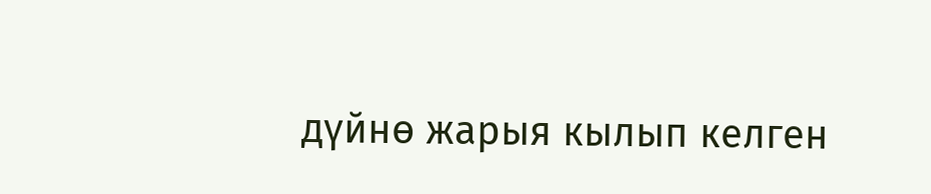дүйнө жарыя кылып келген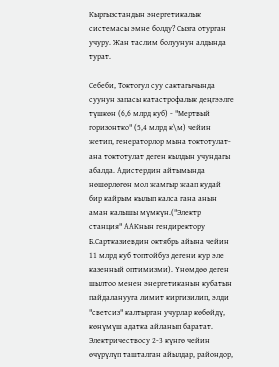Кыргызстандын энергетикалык системасы эмне болду? Сызга отурган учуру. Жан таслим болуунун алдында турат.

Себеби, Токтогул суу сактагычында суунун запасы катастрофалык деңгээлге түшкөн (6,6 млрд куб) - "Мертвый горизонтко" (5,4 млрд к\м) чейин жетип, генераторлор мына токтотулат-ана токтотулат деген кылдын учундагы абалда. Адистердин айтымында нөшөрлөгөн мол жамгыр жаап кудай бир кайрым кылып калса гана анын аман калышы мүмкүн.("Электр станция" ААКнын гендиректору Б.Сартказиевдин октябрь айына чейин 11 млрд куб топтойбуз дегени кур эле казенный оптимизми). Үнөмдөө деген шылтоо менен энергетиканын кубатын пайдаланууга лимит киргизилип, элди "светсиз" калтырган учурлар көбөйдү, көнүмүш адатка айланып баратат. Электричествосу 2-3 күнгө чейин өчүрүлүп ташталган айылдар, райондор,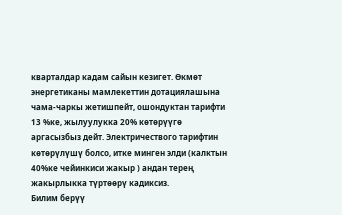кварталдар кадам сайын кезигет. Өкмөт энергетиканы мамлекеттин дотациялашына чама-чаркы жетишпейт, ошондуктан тарифти 13 %ке, жылуулукка 20% көтөрүүгө аргасызбыз дейт. Электричествого тарифтин көтөрүлүшү болсо, итке минген элди (калктын 40%ке чейинкиси жакыр ) андан терең жакырлыкка түртөөрү кадиксиз.
Билим берүү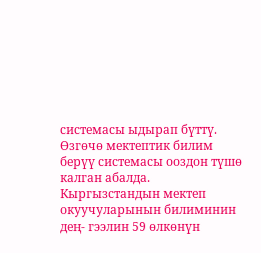системасы ыдырап бүттү. Өзгөчө мектептик билим берүү системасы ооздон түшө калган абалда. Кыргызстандын мектеп окуучуларынын билиминин дең- гээлин 59 өлкөнүн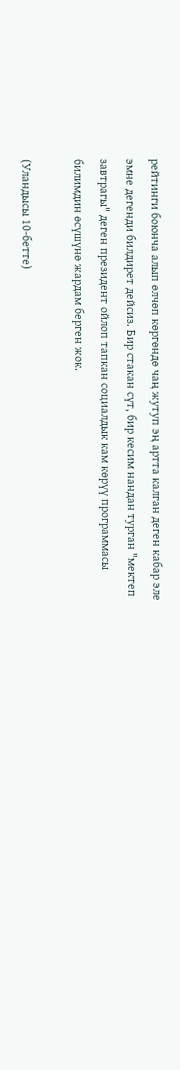рейтинги боюнча алып өлчөп көргөндө чаң жутуп эң артта калган деген кабар эле эмне дегенди билдирет дейсиз. Бир стакан сүт, бир кесим нандан турган "мектеп завтрагы" деген президент ойлоп тапкан социалдык кам көрүү программасы билимдин өсүшүнө жардам берген жок.

(Уландысы 10-бетте)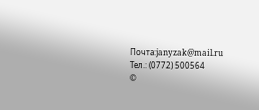Почта:janyzak@mail.ru
Тел.: (0772) 500564
©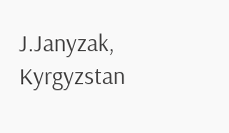J.Janyzak, Kyrgyzstan